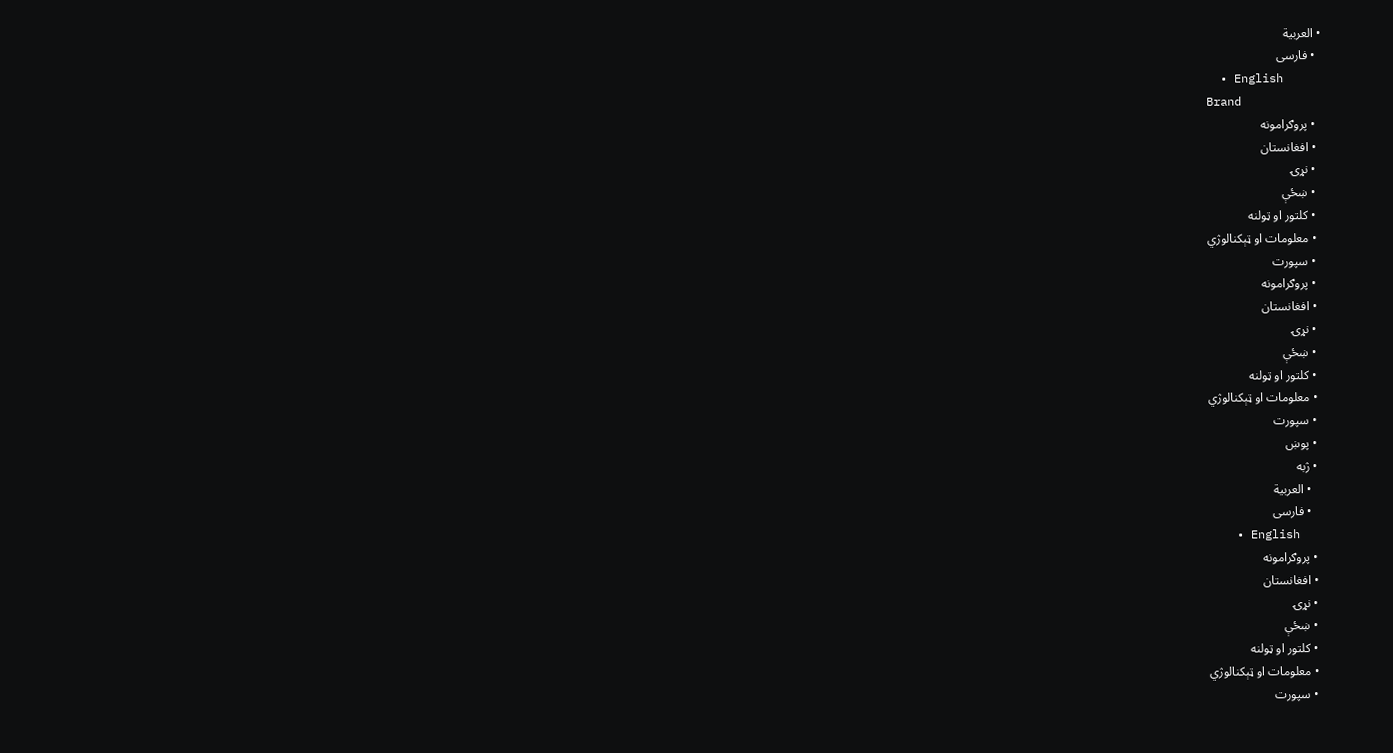• العربية
  • فارسی
  • English
Brand
  • پروګرامونه
  • افغانستان
  • نړۍ
  • ښځې
  • کلتور او ټولنه
  • معلومات او ټېکنالوژي
  • سپورت
  • پروګرامونه
  • افغانستان
  • نړۍ
  • ښځې
  • کلتور او ټولنه
  • معلومات او ټېکنالوژي
  • سپورت
  • پوښ
  • ژبه
    • العربية
    • فارسی
    • English
  • پروګرامونه
  • افغانستان
  • نړۍ
  • ښځې
  • کلتور او ټولنه
  • معلومات او ټېکنالوژي
  • سپورت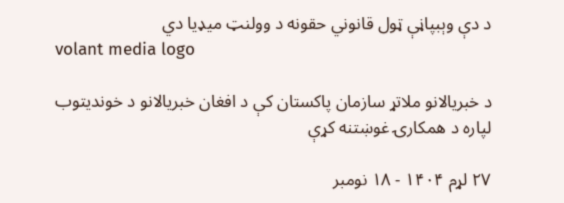د دې وېبپاڼې ټول قانوني حقونه د وولنټ میډیا دي
volant media logo

د خبریالانو ملاتړ سازمان پاکستان کې د افغان خبریالانو د خوندیتوب لپاره د همکارۍ غوښتنه کړې

۲۷ لړم ۱۴۰۴ - ۱۸ نومبر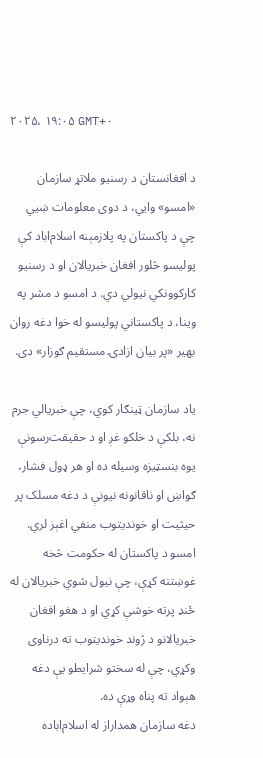۲۰۲۵، ۱۹:۰۵ GMT+۰

د افغانستان د رسنیو ملاتړ سازمان «امسو» وايي، د دوی معلومات ښيي چې د پاکستان په پلازمېنه اسلام‌اباد کې پولیسو څلور افغان خبریالان او د رسنیو کارکوونکي نیولي دي. د امسو د مشر په وینا، د پاکستاني پولیسو له خوا دغه روان بهیر «پر بیان ازادۍ مستقیم ګوزار» دی.

یاد سازمان ټینګار کوي، چې خبریالي جرم نه، بلکې د خلکو غږ او د حقیقت‌رسونې یوه بنسټیزه وسیله ده او هر ډول فشار، ګواښ او ناقانونه نیونې د دغه مسلک پر حیثیت او خوندیتوب منفي اغېز لري.
امسو د پاکستان له حکومت څخه غوښتنه کړې، چې نیول شوي خبریالان له ځنډ پرته خوشې کړي او د هغو افغان خبریالانو د ژوند خوندیتوب ته درناوی وکړي، چې له سختو شرایطو یې دغه هېواد ته پناه وړې ده.
دغه سازمان همداراز له اسلام‌اباده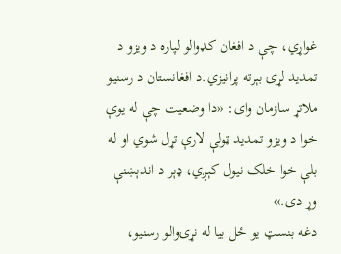غواړي، چې د افغان کډوالو لپاره د ویزو د تمدید لړۍ بېرته پرانیزي.د افغانستان د رسنیو ملاتړ سازمان وای: «دا وضعیت چې له یوې خوا د ویزو تمدید ټولې لارې تړل شوي او له بلې خوا خلک نیول کېږي، ډېر د اندېښنې وړ دی.»
دغه بنسټ یو ځل بیا له نړۍوالو رسنیو،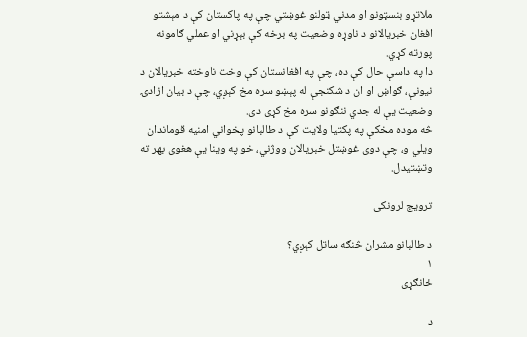ملاتړو بنسټونو او مدني ټولنو غوښتي چې په پاکستان کې د مېشتو افغان خبریالانو د ناوړه وضعیت په برخه کې بېړني او عملي ګامونه پورته کړي.
دا په داسې حال کې ده، چې په افغانستان کې وخت ناوخته خبریالان د نیونې، ګواښ او ان د شکنجې له پېښو سره مخ کېږي، چې د بیان ازادۍ وضعیت یې له جدي ننګونو سره مخ کړی دی.
څه موده مخکې په پکتیا ولایت کې د طالبانو پخواني امنیه قوماندان ویلي و، چې دوی غوښتل خبریالان ووژني، خو په وینا یې هغوی بهر ته وتښتیدل.

ترویج لرونکی

د طالبانو مشران څنګه ساتل کېږي؟
۱
ځانګړی

د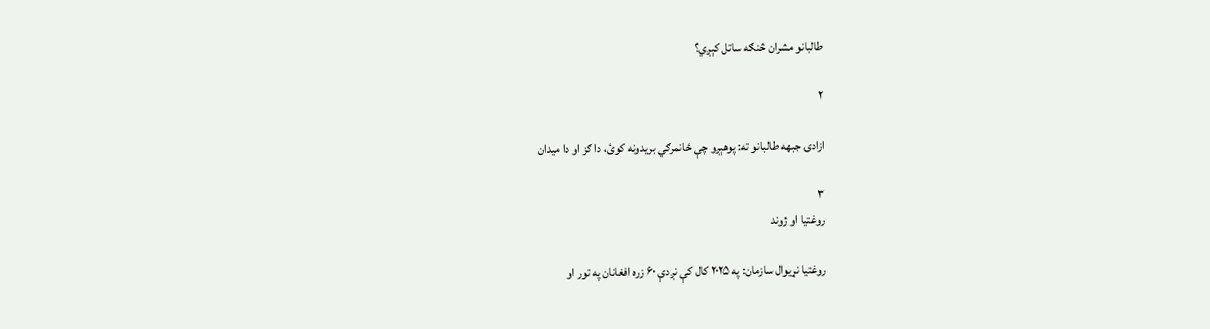طالبانو مشران څنګه ساتل کېږي؟

۲

ازادۍ جبهه طالبانو ته: پوهېږو چې ځانمرګي بریدونه کوئ، دا ګز او دا میدان

۳
روغتیا او ژوند

روغتیا نړیوال سازمان: په ۲۰۲۵ کال کې نږدې ۶۰ زره افغانان په تور او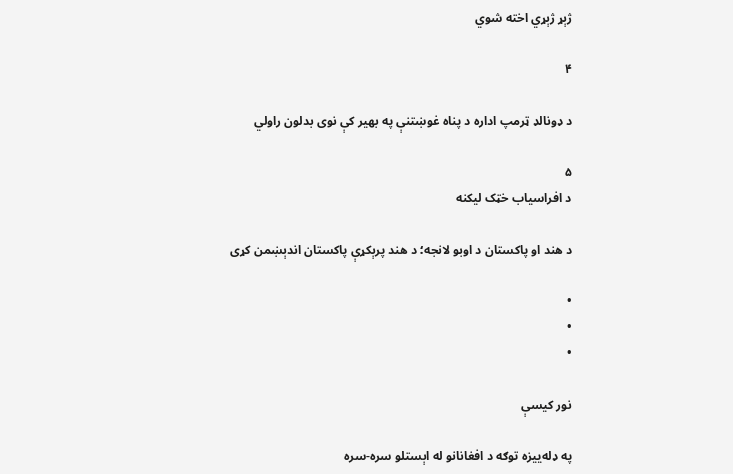ژېړ ژېړي اخته شوي

۴

د ډونالډ ټرمپ اداره د پناه غوښتنې په بهیر کې نوی بدلون راولي

۵
د افراسیاب خټک لیکنه

د هند او پاکستان د اوبو لانجه؛ د هند پرېکړې پاکستان اندېښمن کړی

•
•
•

نور کیسې

په ډله‌ییزه توګه د افغانانو له اېستلو سره-سره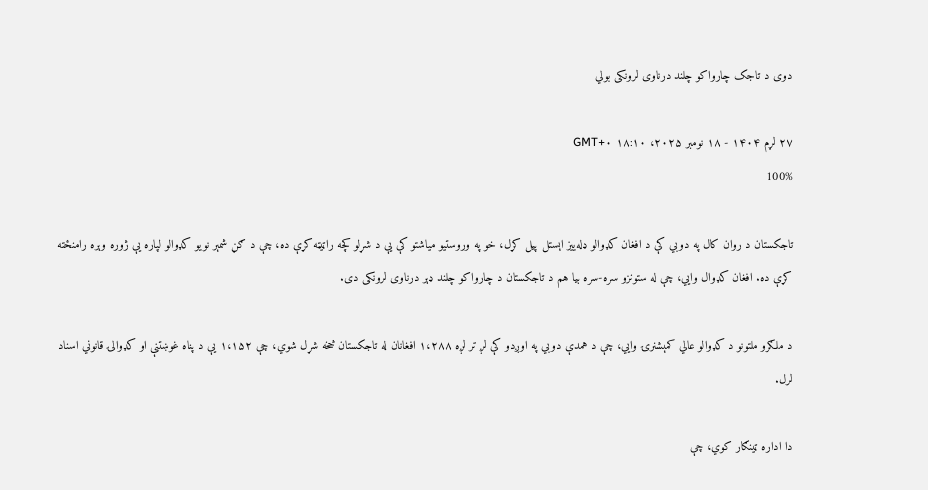دوی د تاجک چارواکو چلند درناوی لرونکی بولي

۲۷ لړم ۱۴۰۴ - ۱۸ نومبر ۲۰۲۵، ۱۸:۱۰ GMT+۰
100%

تاجکستان د روان کال په دوبي کې د افغان کډوالو ډله‌ییز اېستل پیل کړل، خو په وروستیو میاشتو کې یې د شړلو کچه راټیټه کړې ده، چې د ګڼ شمېر نویو کډوالو لپاره یې ژوره وېره رامنځته کړې ده. افغان کډوال وایي، چې له ستونزو سره-سره بیا هم د تاجکستان د چارواکو چلند ډېر درناوی لرونکی دی.

د ملګرو ملتونو د کډوالو عالي کمېشنرۍ وايي، چې د همدې دوبي په اوږدو کې لږ تر لږه ۱،۲۸۸ افغانان له تاجکستان څخه شړل شوي، چې ۱،۱۵۲ یې د پناه غوښتنې او کډوالۍ قانوني اسناد لرل.

دا اداره ټینګار کوي، چې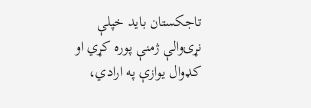تاجکستان باید خپلې نړۍوالې ژمنې پوره کړي او کډوال یوازې په ارادي،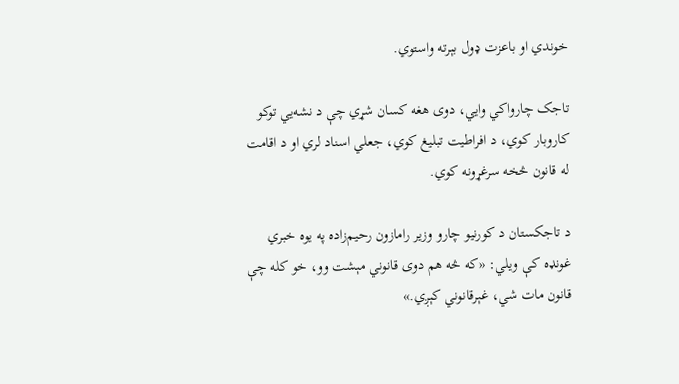خوندي او باعزت ډول بېرته واستوي.

تاجک چارواکي وايي، دوی هغه کسان شړي چې د نشه‌يي توکو کاروبار کوي، د افراطیت تبلیغ کوي، جعلي اسناد لري او د اقامت له قانون څخه سرغړونه کوي.

د تاجکستان د کورنیو چارو وزیر رامازون رحیم‌زاده په یوه خبري غونډه کې ویلي: «که څه هم دوی قانوني مېشت وو، خو کله چې قانون مات شي، غېرقانوني کېږي.»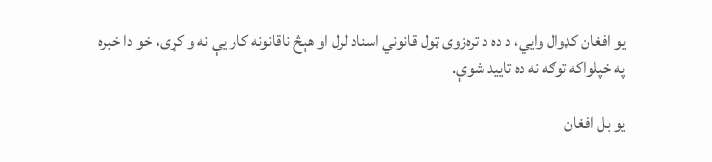یو افغان کډوال وایي، د ده د تره‌زوی ټول قانوني اسناد لرل او هېڅ ناقانونه کار یې نه و کړی، خو دا خبره په خپلواکه توګه نه ده تایید شوې.

یو بل افغان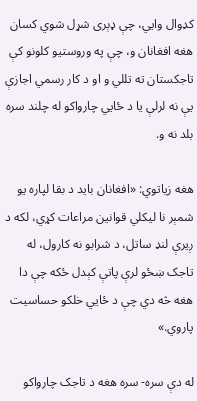کډوال وایي، چې ډېری شړل شوي کسان هغه افغانان و، چې په وروستیو کلونو کې تاجکستان ته تللي و او د کار رسمي اجازې یې نه لرلې یا د ځايي چارواکو له چلند سره بلد نه و.

هغه زیاتوي: «افغانان باید د بقا لپاره یو شمېر نا لیکلي قوانین مراعات کړي، لکه د ږیرې لنډ ساتل، د شرابو نه کارول، له تاجک ښځو لرې پاتې کېدل ځکه چې دا هغه څه دي چې د ځايي خلکو حساسیت پاروي.»

له دې سره- سره هغه د تاجک چارواکو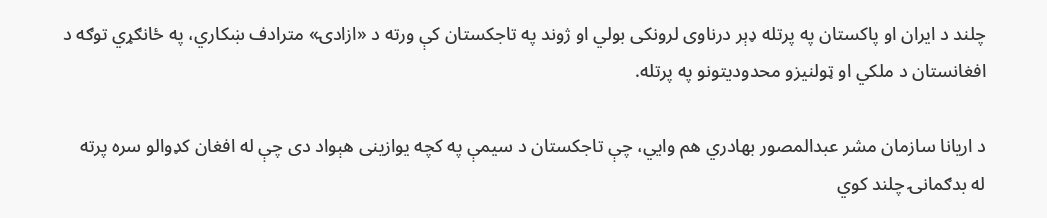چلند د ایران او پاکستان په پرتله ډېر درناوی لرونکی بولي او ژوند په تاجکستان کې ورته د «ازادۍ» مترادف ښکاري، په ځانګړي توګه د افغانستان د ملکي او ټولنیزو محدودیتونو په پرتله.

د اریانا سازمان مشر عبدالمصور بهادري هم وایي، چې تاجکستان د سیمې په کچه یوازینی هېواد دی چې له افغان کډوالو سره پرته له بدګمانۍ چلند کوي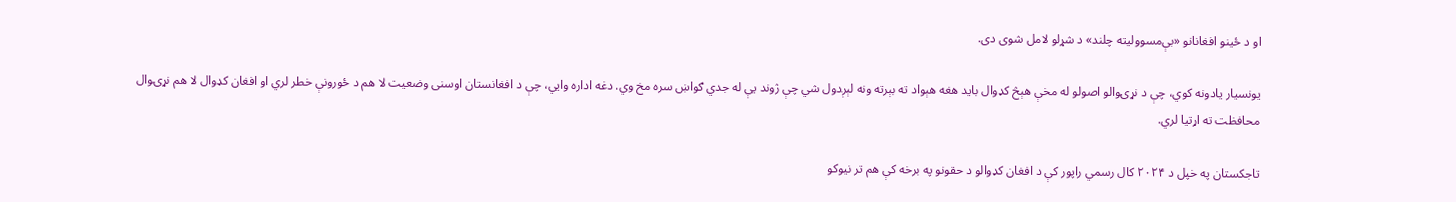او د ځینو افغانانو «بې‌مسوولیته چلند» د شړلو لامل شوی دی.

یونسیار یادونه کوي، چې د نړۍوالو اصولو له مخې هېڅ کډوال باید هغه هېواد ته بېرته ونه لېږدول شي چې ژوند یې له جدي ګواښ سره مخ وي. دغه اداره وایي، چې د افغانستان اوسنی وضعیت لا هم د ځورونې خطر لري او افغان کډوال لا هم نړۍوال محافظت ته اړتیا لري.

تاجکستان په خپل د ۲۰۲۴ کال رسمي راپور کې د افغان کډوالو د حقونو په برخه کې هم تر نیوکو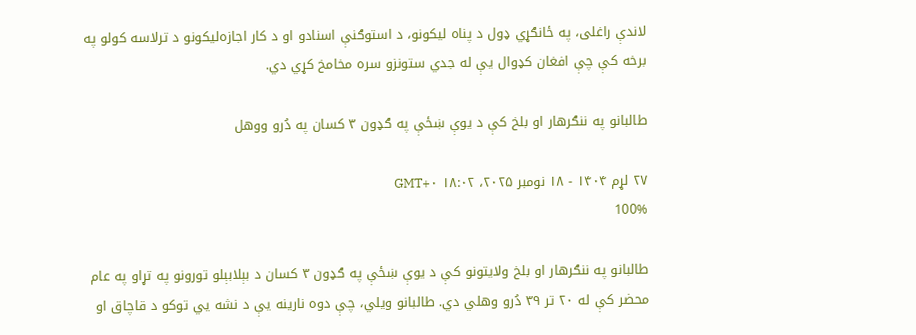لاندې راغلی، په ځانګړي ډول د پناه لیکونو، د استوګنې اسنادو او د کار اجازه‌لیکونو د ترلاسه کولو په برخه کې چې افغان کډوال یې له جدي ستونزو سره مخامخ کړي دي.

طالبانو په ننګرهار او بلخ کې د یوې ښځې په ګډون ۳ کسان په دُرو ووهل

۲۷ لړم ۱۴۰۴ - ۱۸ نومبر ۲۰۲۵، ۱۸:۰۲ GMT+۰
100%

طالبانو په ننګرهار او بلخ ولایتونو کې د یوې ښځې په ګډون ۳ کسان د بېلابېلو تورونو په تړاو په عام محضر کې له ۲۰ تر ۳۹ دُرو وهلي دي. طالبانو ویلي، چې دوه نارینه یې د نشه یي توکو د قاچاق او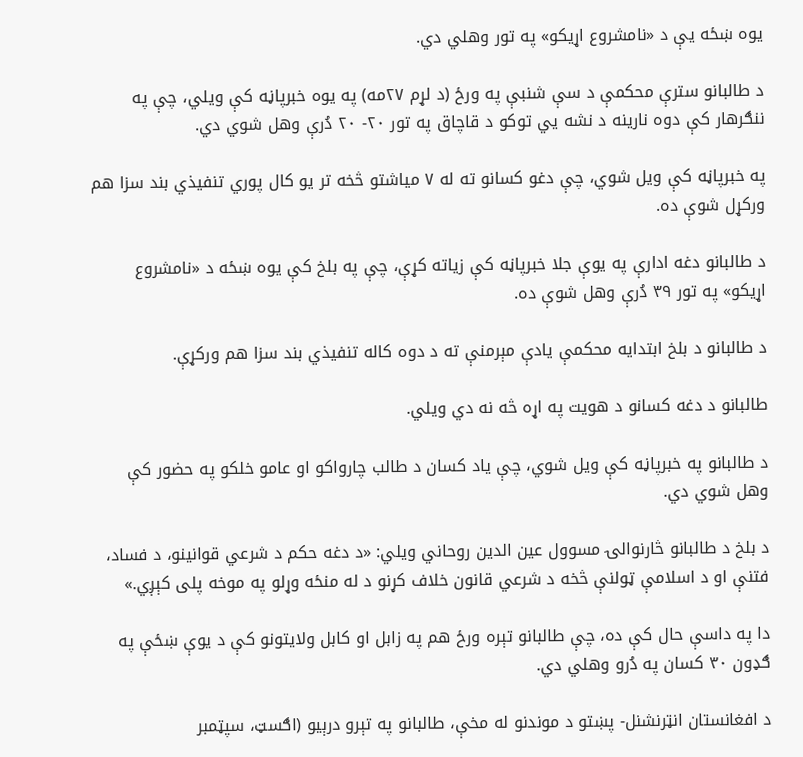یوه ښځه یې د «نامشروع اړیکو» په تور وهلي دي.

د طالبانو سترې محکمې د سې شنبې په ورځ (د لړم ۲۷مه) په یوه خبرپاڼه کې ویلي، چې په ننګرهار کې دوه نارینه د نشه يي توکو د قاچاق په تور ۲۰- ۲۰ دُرې وهل شوي دي.

په خبرپاڼه کې ویل شوي، چې دغو کسانو ته له ۷ میاشتو څخه تر یو کال پوري تنفیذي بند سزا هم ورکړل شوې ده.

د طالبانو دغه ادارې په یوې جلا خبرپاڼه کې زیاته کړې، چې په بلخ کې یوه ښځه د «نامشروع اړیکو» په تور ۳۹ دُرې وهل شوې ده.

د طالبانو د بلخ ابتدایه محکمې یادې مېرمنې ته د دوه کاله تنفيذي بند سزا هم ورکړې.

طالبانو د دغه کسانو د هویت په اړه څه نه دي‌ ویلي.

د طالبانو په خبرپاڼه کې ویل شوي، چې یاد کسان د طالب چارواکو او عامو خلکو په حضور کې وهل شوي دي.

د بلخ د طالبانو څارنوالۍ مسوول عین الدین روحاني ویلي: «د دغه حکم د شرعي قوانینو، د فساد، فتنې او د اسلامې ټولنې څخه د شرعي قانون خلاف کړنو د له منځه وړلو په موخه پلی کېږي.»

دا په داسې حال کې ده، چې طالبانو تېره ورځ هم په زابل او کابل ولایتونو کې د یوې ښځې په ګډون ۳۰ کسان په دُرو وهلي دي.

د افغانستان انټرنشنل- پښتو د موندنو له‌ مخې، طالبانو په تېرو درېیو (اګسټ، سپټمبر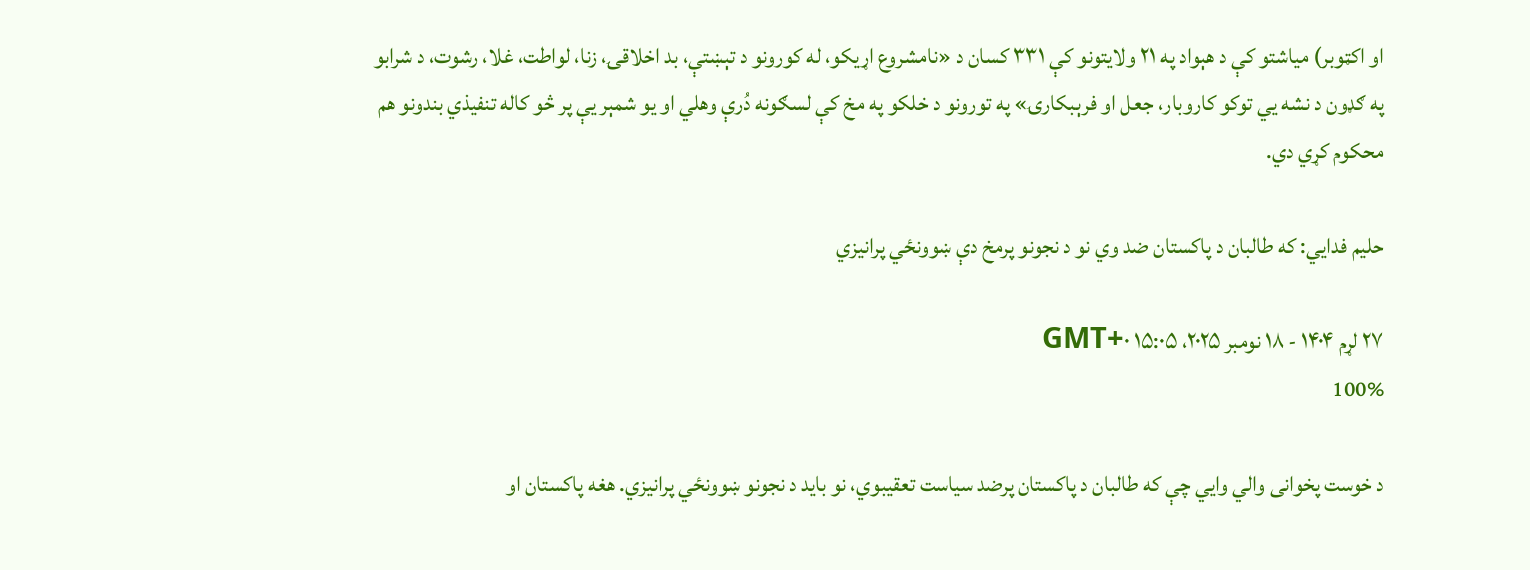او اکټوبر) میاشتو کې د هېواد په ۲۱ ولایتونو کې ۳۳۱ کسان د «نامشروع اړیکو، له کورونو د تېښتې، بد اخلاقۍ، زنا، لواطت، غلا، رشوت، د شرابو په ګډون د نشه يي توکو کاروبار، جعل او فرېبکارۍ» په تورونو د خلکو په مخ کې لسګونه دُرې وهلي او یو شمېر یې پر څو کاله تنفیذي بندونو هم محکوم کړي دي.

حلیم فدايي: که طالبان د پاکستان ضد وي نو د نجونو پرمخ دې ښوونځي پرانیزي

۲۷ لړم ۱۴۰۴ - ۱۸ نومبر ۲۰۲۵، ۱۵:۰۵ GMT+۰
100%

د خوست پخوانی والي وايي چې که طالبان د پاکستان پرضد سياست تعقيبوي، نو باید د نجونو ښوونځي پرانیزي. هغه پاکستان او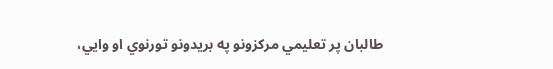طالبان پر تعلیمي مرکزونو په بریدونو تورنوي او وايي،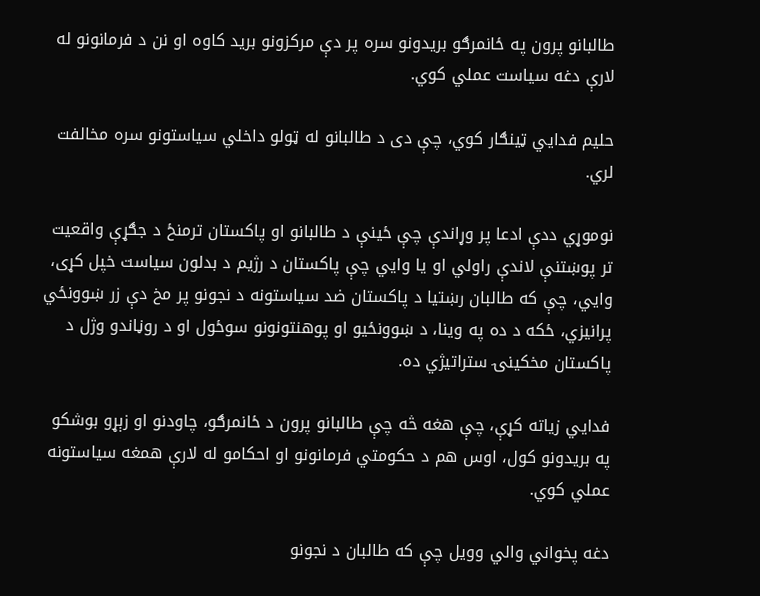طالبانو پرون په ځانمرګو بریدونو سره پر دې مرکزونو برید کاوه او نن د فرمانونو له لارې دغه سياست عملي کوي.

حلیم فدایي ټينګار کوي، چې دی د طالبانو له ټولو داخلي سياستونو سره مخالفت لري.

نوموړي ددې ادعا پر وړاندې چې ځینې د طالبانو او پاکستان ترمنځ د جګړې واقعیت تر پوښتنې لاندې راولي او یا وايي چې پاکستان د رژیم د بدلون سیاست خپل کړی، وايي، چې که طالبان رښتیا د پاکستان ضد سیاستونه د نجونو پر مخ دې زر ښوونځي پرانیزي، ځکه د ده په وینا، د ښوونځیو او پوهنتونونو سوځول او د روڼاندو وژل د پاکستان مخکینۍ ستراتیژي ده.

فدایي زیاته کړې، چې هغه څه چې طالبانو پرون د ځانمرګو، چاودنو او زېړو بوشکو په بریدونو کول، اوس هم د حکومتي فرمانونو او احکامو له لارې همغه سیاستونه عملي کوي.

دغه پخواني والي وویل چې که طالبان د نجونو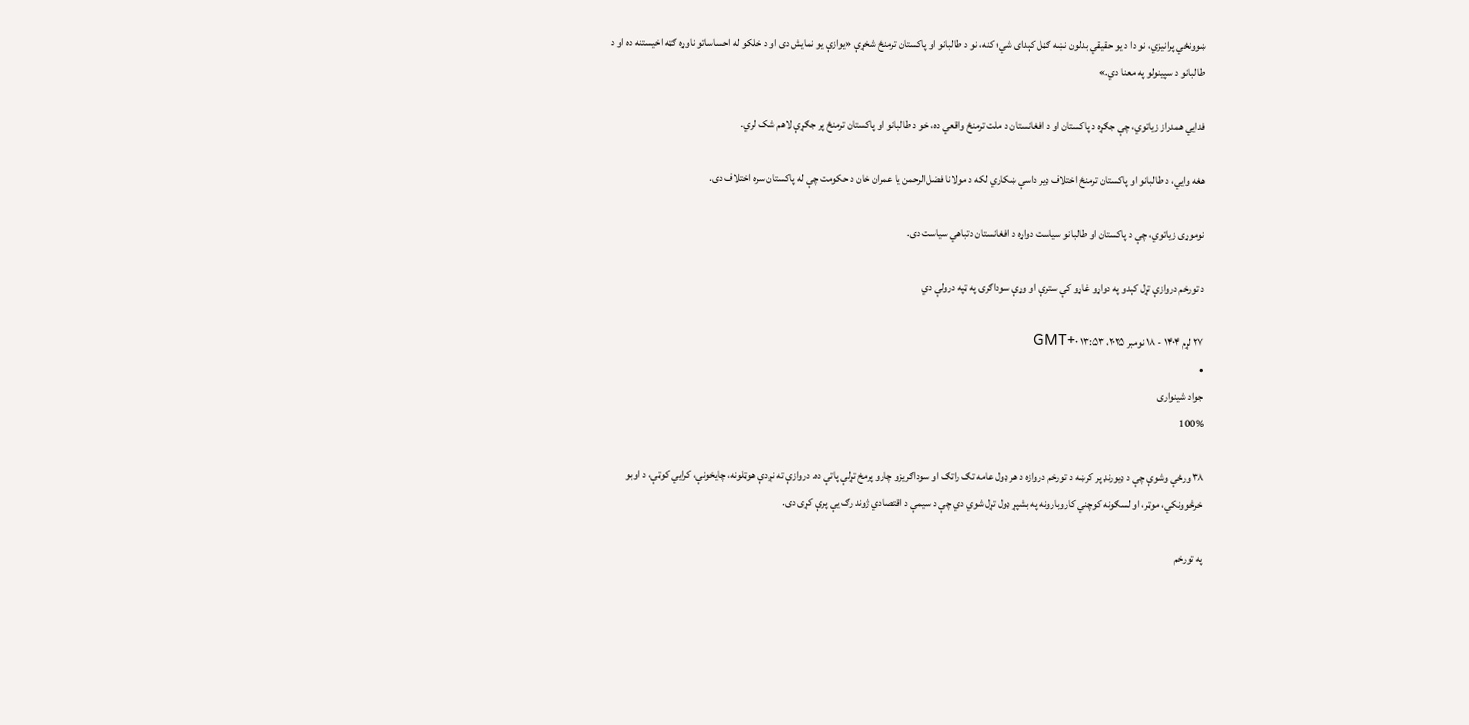ښوونځي پرانیزي، نو دا د یو حقیقي بدلون نښه ګڼل کېدای شي؛ کنه، نو د طالبانو او پاکستان ترمنځ شخړې «یوازې یو نمایش دی او د خلکو له احساساتو ناوړه ګټه اخیستنه ده او د طالبانو د سپینولو په معنا دي.»

فدايي همدراز زیاتوي، چې جګړه د پاکستان او د افغانستان د ملت ترمنځ واقعي ده، خو د طالبانو او پاکستان ترمنځ پر جګړې لاهم شک لري.

هغه وايي، د طالبانو او پاکستان ترمنځ اختلاف ډیر داسې ښکاري لکه د مولانا فضل‌الرحمن یا عمران خان د حکومت چې له پاکستان سره اختلاف دی.

نوموړی زیاتوي، چې د پاکستان او طالبانو سیاست دواړه د افغانستان دتباهي سیاست دی.

د تورخم دروازې تړل کېدو په دواړو غاړو کې سترې او وړې سوداګرۍ په ټپه درولې دي

۲۷ لړم ۱۴۰۴ - ۱۸ نومبر ۲۰۲۵، ۱۳:۵۳ GMT+۰
•
جواد شينواری
100%

۳۸ ورځې وشوې چې د ډیورنډ پر کرښه د تورخم دروازه د هر ډول عامه تګ راتګ او سوداګریزو چارو پرمخ تړلې پاتې ده. دروازې ته نږدې هوټلونه، چایخونې، کرايي کوټې، د اوبو خرڅوونکي، موټر، او لسګونه کوچني کاروبارونه په بشپړ ډول تړل شوي دي چې د سیمې د اقتصادي ژوند رګ یې پرې کړی دی.

په تورخم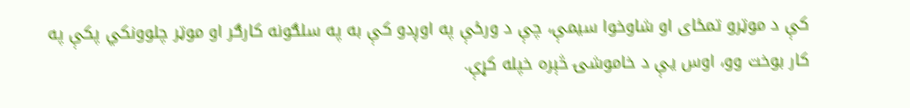کې د موټرو تمځای او شاوخوا سیمې، چې د ورځې په اوږدو کې به په سلګونه کارګر او موټر چلوونکي پکې په کار بوخت وو، اوس یې د خاموشۍ څېره خپله کړې.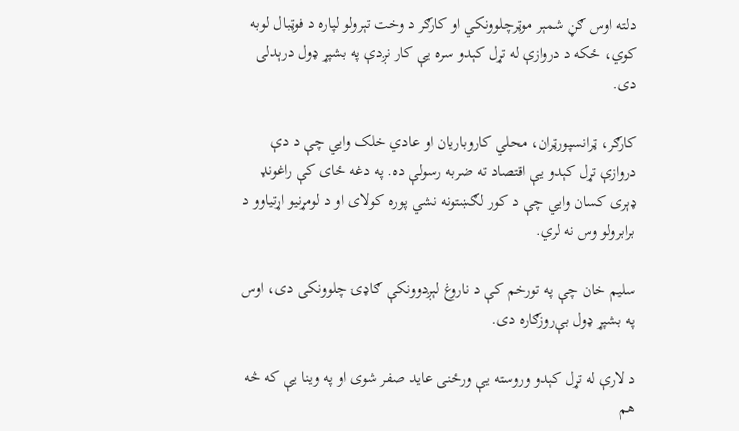دلته اوس ګڼ شمېر موټرچلوونکي او کارګر د وخت تېرولو لپاره د فوټبال لوبه کوي، ځکه د دروازې له تړل کېدو سره یې کار نږدې په بشپړ ډول درېدلی دی.

کارګر، ټرانسپورټران، محلي کاروباریان او عادي خلک وايي چې د دې دروازې تړل کېدو یې اقتصاد ته ضربه رسولې ده. په دغه ځای کې راغونډ ډېری کسان وایي چې د کور لګښتونه نشي پوره کولای او د لومړنیو اړتیاوو د برابرولو وس نه لري.

سلیم خان چې په تورخم کې د ناروغ لېږدوونکې ګاډۍ چلوونکی دی، اوس په بشپړ ډول بې‌روزګاره دی.

د لارې له تړل کېدو وروسته یې ورځنی عاید صفر شوی او په وینا یې که څه هم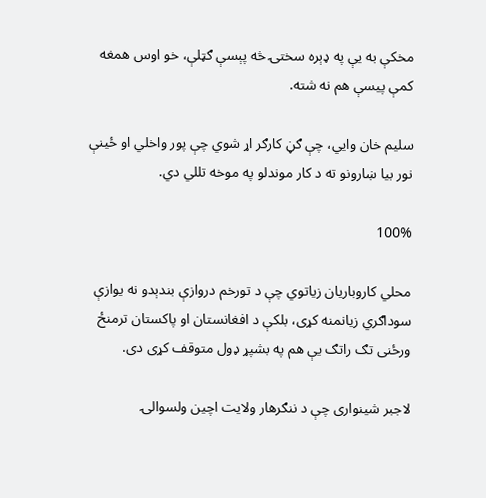مخکې به یې په ډېره سختۍ څه پېسې ګټلې، خو اوس همغه کمې پیسې هم نه شته.

سلیم خان وايي، چې ګڼ کارګر اړ شوي چې پور واخلي او ځینې نور بیا ښارونو ته د کار موندلو په موخه تللي دي.

100%

محلي کاروباریان زیاتوي چې د تورخم دروازې بندېدو نه یوازې سوداګري زیانمنه کړی، بلکې د افغانستان او پاکستان ترمنځ ورځنی تګ راتګ یې هم په بشپړ ډول متوقف کړی دی.

لاجبر شینواری چې د ننګرهار ولایت اچین ولسوالۍ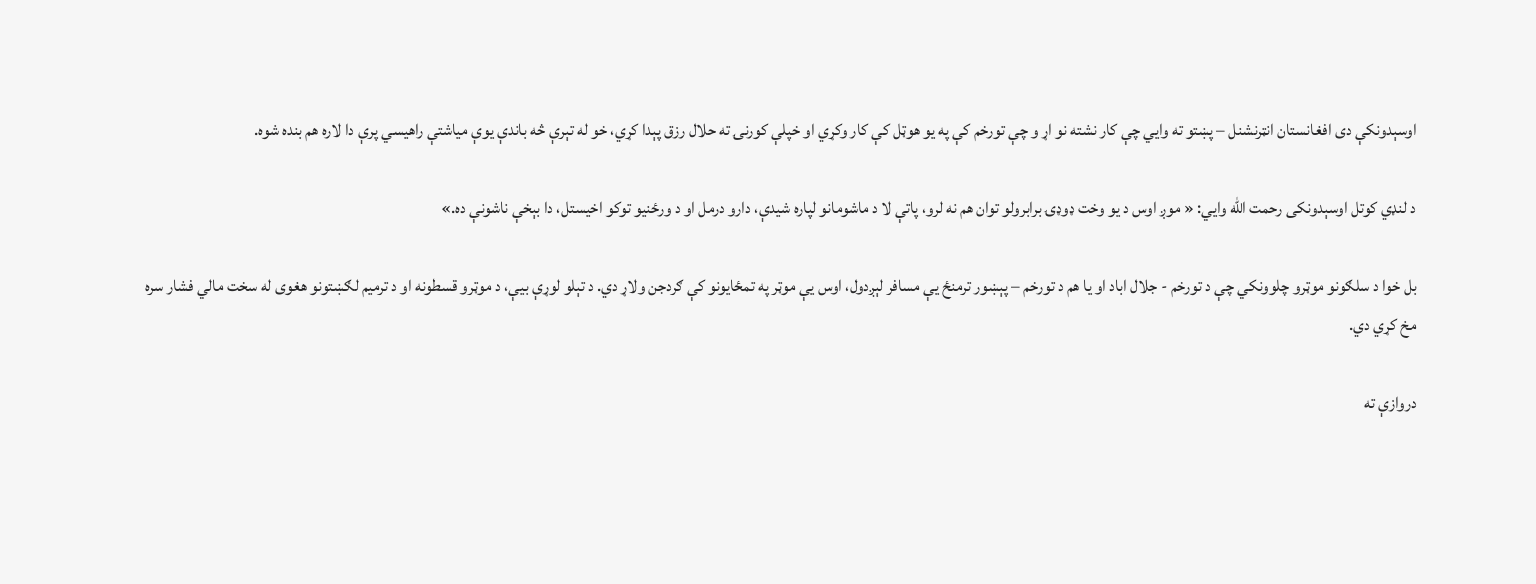اوسېدونکې دی افغانستان انټرنشنل – پښتو ته وایي چې کار نشته نو اړ و چې تورخم کې په یو هوټل کې کار وکړي او خپلې کورنۍ ته حلال رزق پېدا کړي، خو له تېرې څه باندې یوې میاشتې راهیسي پرې دا لاره هم بنده شوه.

د لنډي کوتل اوسېدونکی رحمت الله وایي: « موږ اوس د یو وخت ډوډۍ برابرولو توان هم نه لرو، پاتې لا د ماشومانو لپاره شیدې، دارو درمل او د ورځنیو توکو اخیستل، دا بېخې ناشونې ده.»

بل خوا د سلګونو موټرو چلوونکي چې د تورخم - جلال اباد او یا هم د تورخم – پېښور ترمنځ یې مسافر لېږدول، اوس یې موټر په تمځایونو کې ګردجن ولاړ دي. د تېلو لوړې بیې، د موټرو قسطونه او د ترمیم لګښتونو هغوی له سخت مالي فشار سره مخ کړي دي.

دروازې ته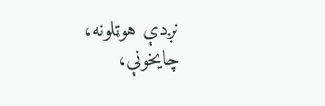نږدې هوټلونه، چایخونې،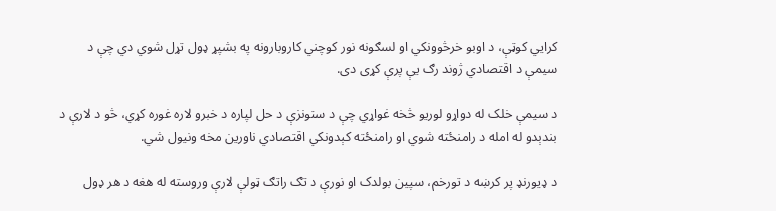کرايي کوټې، د اوبو خرڅوونکي او لسګونه نور کوچني کاروبارونه په بشپړ ډول تړل شوي دي چې د سیمې د اقتصادي ژوند رګ یې پرې کړی دی.

د سیمې خلک له دواړو لوریو څخه غواړي چې د ستونزې د حل لپاره د خبرو لاره غوره کړي، څو د لارې د بندېدو له امله د رامنځته شوي او رامنځته کېدونکي اقتصادي ناورین مخه ونیول شي.

د ډیورنډ پر کرښه د تورخم، سپین بولدک او نورې د تګ راتګ ټولې لارې وروسته له هغه د هر ډول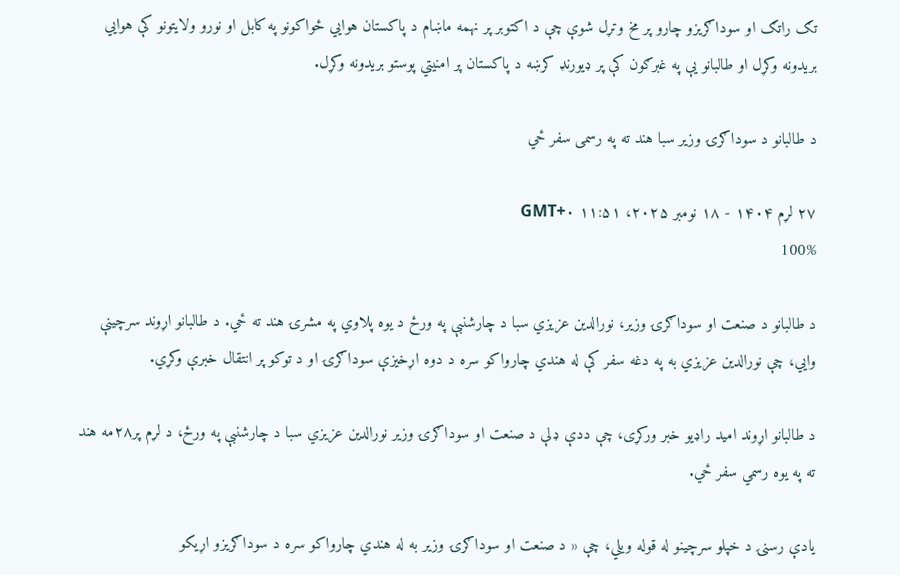تګ راتګ او سوداګریزو چارو پر مخ وتړل شوې چې د اکتوبر پر نهمه ماښام د پاکستان هوايي ځواکونو په کابل او نورو ولایتونو کې هوايي بریدونه وکړل او طالبانو یې په غبرګون کې پر ډیورنډ کرښه د پاکستان پر امنیتي پوستو بریدونه وکړل.

د طالبانو د سوداګرۍ وزیر سبا هند ته په رسمی سفر ځي

۲۷ لړم ۱۴۰۴ - ۱۸ نومبر ۲۰۲۵، ۱۱:۵۱ GMT+۰
100%

د طالبانو د صنعت او سوداګرۍ وزیر، نورالدین عزیزي سبا د چارشنبې په ورځ د یوه پلاوي په مشرۍ هند ته ځي. د طالبانو اړوند سرچینې وايي، چې نورالدین عزیزي به په دغه سفر کې له هندي چارواکو سره د دوه اړخیزې سوداګرۍ او د توکو پر انتقال خبرې وکړي.

د طالبانو اړوند امید راډیو خبر ورکړی، چې ددې ډلې د صنعت او سوداګرۍ وزیر نورالدین عزیزي سبا د چارشنبې په ورځ، د لړم پر۲۸مه هند ته په یوه رسمي سفر ځي.

یادې رسنۍ د خپلو سرچینو له قوله ویلي، چې « د صنعت او سوداګرۍ وزیر به له هندي چارواکو سره د سوداګریزو اړیکو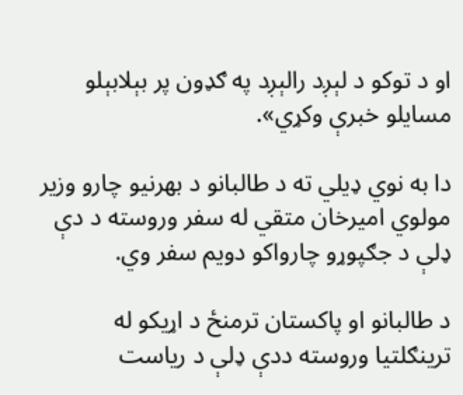او د توکو د لېږد رالېږد په ګډون پر بېلابېلو مسایلو خبرې وکړي».

دا به نوي ډیلي ته د طالبانو د بهرنیو چارو وزیر مولوي امیرخان متقي له سفر وروسته د دې ډلې د جګپوړو چارواکو دویم سفر وي.

د طالبانو او پاکستان ترمنځ د اړیکو له ترینګلتیا وروسته ددې ډلې د ریاست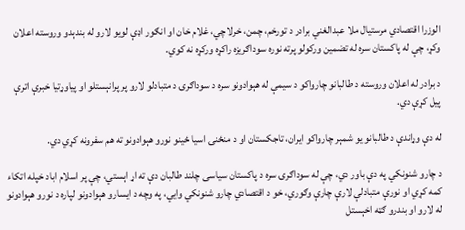الوزرا اقتصادي مرستیال ملا عبدالغني برادر د تورخم، چمن، خرلاچي، غلام خان او انګور اډې لویو لارو له بندېدو وروسته اعلان وکړ، چې له پاکستان سره له تضمین ورکولو پرته نوره سوداګریزه راکړه ورکړه نه کوي.

د برادر له اعلان وروسته د طالبانو چارواکو د سیمې له هېوادونو سره د سوداګرۍ د متبادلو لارو پر پرانېستلو او پیاوړتیا خبرې اترې پیل کړې دي.

له دې وړاندې د طالبانو یو شمېر چارواکو ایران، تاجکستان او د منځنۍ اسیا ځینو نورو هېوادونو ته هم سفرونه کړي دي.

د چارو شنونکي په دې باور دي، چې له سوداګرۍ سره د پاکستان سیاسی چلند طالبان دې ته اړ اېستي، چې پر اسلام اباد خپله اتکاء کمه کړي او نورې متبادلې لارې چارې وګوري، خو د اقتصادي چارو شنونکي وايي، په وچه د ایسارو هېوادونو لپاره د نورو هېوادونو له لارو او بندرو ګټه اخېستل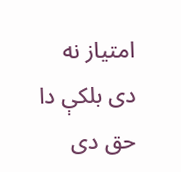امتیاز نه دی بلکې دا حق دی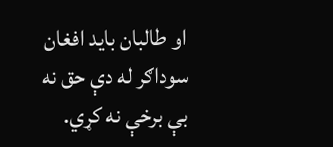او طالبان باید افغان سوداګر له دې حق نه بې برخې نه کړي.